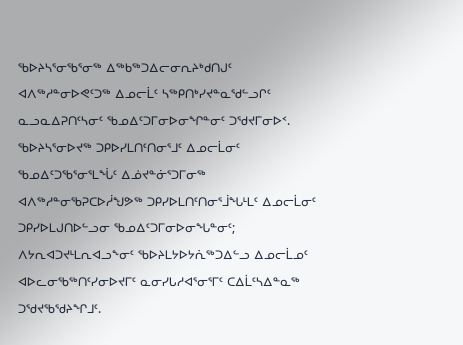ᖃᐅᔨᓴᕐᓂᖃᕐᓂᖅ ᐃᖅᑲᖅᑐᐃᓕᓂᕆᔨᒃᑯᑎᒍᑦ ᐊᐱᖅᓱᓐᓂᐅᕙᑦᑐᖅ ᐃᓄᓕᒫᑦ ᓴᖅᑭᑎᒃᓯᔪᓐᓇᖁᓪᓗᒋᑦ ᓇᓗᓇᐃᕈᑎᑦᓴᓂᑦ ᖃᓄᐃᑦᑐᒥᓂᐅᓂᖏᓐᓂᑦ ᑐᖁᔪᒥᓂᐅᑉ.
ᖃᐅᔨᓴᕐᓂᐅᔪᖅ ᑐᑭᐅᓯᒪᑎᑦᑎᓂᕐᒧᑦ ᐃᓄᓕᒫᓂᑦ ᖃᓄᐃᑦᑐᖃᕐᓂᕐᒪᖔᑦ ᐃᓅᔪᓐᓃᕐᑐᒥᓂᖅ ᐊᐱᖅᓱᓐᓂᖃᕈᑕᐅᓲᖑᕗᖅ ᑐᑭᓯᐅᒪᑎᑦᑎᓂᕐᒨᖓᒻᒪᑦ ᐃᓄᓕᒫᓂᑦ ᑐᑭᓯᐅᒪᒍᑎᐅᓪᓗᓂ ᖃᓄᐃᑦᑐᒥᓂᐅᓂᖓᓐᓂᑦ; ᐱᔭᕆᐊᑐᔪᒻᒪᕆᐊᓗᖕᓂᑦ ᖃᐅᔨᒪᔭᐅᔭᕇᖅᑐᐃᓪᓗ ᐃᓄᓕᒫᓄᑦ ᐊᐅᓚᓂᖃᖅᑎᑦᓯᓂᐅᔪᒥᑦ ᓇᓂᓯᒐᓱᐊᕐᓂᕐᒥᑦ ᑕᐃᒫᑦᓴᐃᓐᓇᖅ ᑐᖁᔪᖃᖁᔨᖏᒧᑦ.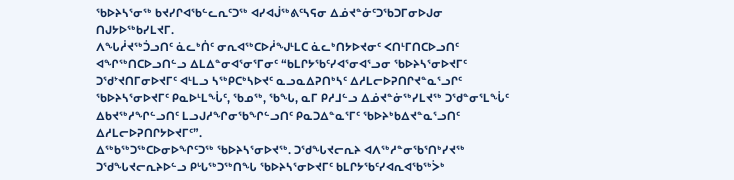ᖃᐅᔨᓴᕐᓂᖅ ᑲᔪᓯᒋᐊᖃᓪᓚᕆᑦᑐᖅ ᐊᓯᐊᒎᖅᕕᑦᓴᕋᓂ ᐃᓅᔪᓐᓃᑦᑐᖃᑐᒥᓂᐅᒍᓂ ᑎᒍᔭᐅᖅᑲᓯᒪᔪᒥ.
ᐱᖓᓲᔪᖅᑑᓗᑎᑦ ᓈᓚᒃᑏᑦ ᓂᕆᐊᖅᑕᐅᓲᖑᒻᒪᑕ ᓈᓚᒃᑎᔭᐅᔪᓂᑦ ᐸᑎᒻᒥᑎᑕᐅᓗᑎᑦ ᐊᖏᖅᑎᑕᐅᓗᑎᓪᓗ ᐃᒪᐃᓐᓂᐊᕐᓂᕐᒥᓂᑦ “ᑲᒪᒋᔭᖃᑦᓯᐊᕐᓂᐊᕐᓗᓂ ᖃᐅᔨᓴᕐᓂᐅᔪᒥᑦ ᑐᖁᔾᔪᑎᒥᓂᐅᔪᒥᑦ ᐊᒻᒪᓗ ᓴᖅᑭᑕᒃᓴᐅᔪᑦ ᓇᓗᓇᐃᕈᑎᒃᓴᑦ ᐃᓱᒪᓕᐅᕈᑎᒋᔪᓐᓇᕐᓗᒋᑦ ᖃᐅᔨᓴᕐᓂᐅᔪᒥᑦ ᑭᓇᐅᒻᒪᖔᑦ, ᖃᓄᖅ, ᖃᖓ, ᓇᒥ ᑭᓱᒧᓪᓗ ᐃᓅᔪᓐᓃᖅᓯᒪᔪᖅ ᑐᖁᓐᓂᕐᒪᖔᑦ ᐃᑲᔪᖅᓱᖏᓪᓗᑎᑦ ᒪᓗᒍᓱᖏᓂᖃᖏᓪᓗᑎᑦ ᑭᓇᑐᐃᓐᓇᕐᒥᑦ ᖃᐅᔨᒃᑲᐃᔪᓐᓇᕐᓗᑎᑦ ᐃᓱᒪᓕᐅᕈᑎᒋᔭᐅᔪᒥᑦ”.
ᐃᖅᑲᖅᑐᖅᑕᐅᓂᐅᖏᑦᑐᖅ ᖃᐅᔨᓴᕐᓂᐅᔪᖅ. ᑐᖁᖓᔪᓕᕆᔨ ᐊᐱᖅᓱᓐᓂᖃᕐᑎᒃᓯᔪᖅ ᑐᖁᖓᔪᓕᕆᔨᐅᓪᓗ ᑭᒡᒐᖅᑐᖅᑎᖓ ᖃᐅᔨᓴᕐᓂᐅᔪᒥᑦ ᑲᒪᒋᔭᖃᑦᓯᐊᕆᐊᖃᖅᐴᒃ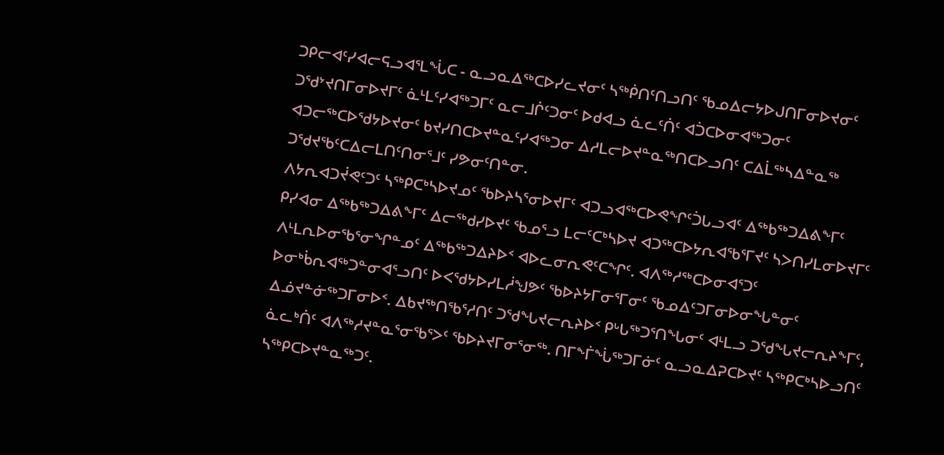ᑐᑭᓕᐊᑦᓯᐊᓕᕋᓗᐊᕐᒪᖔᑕ - ᓇᓗᓇᐃᖅᑕᐅᓯᓚᔪᓂᑦ ᓴᖅᑮᑎᑦᑎᓗᑎᑦ ᖃᓄᐃᓕᔭᐅᒍᑎᒥᓂᐅᔪᓂᑦ ᑐᖁᔾᔪᑎᒥᓂᐅᔪᒥᑦ ᓈᒻᒪᑦᓯᐊᖅᑐᒥᑦ ᓇᓕᒧᒌᑦᑐᓂᑦ ᐅᑯᐊᓗ ᓈᓚᑦᑏᑦ ᐊᑑᑕᐅᓂᐊᖅᑐᓂᑦ ᐊᑐᓕᖅᑕᐅᖁᔭᐅᔪᓂᑦ ᑲᔪᓯᑎᑕᐅᔪᓐᓇᑦᓯᐊᖅᑐᓂ ᐃᓱᒪᓕᐅᔪᓐᓇᖅᑎᑕᐅᓗᑎᑦ ᑕᐃᒫᖅᓴᐃᓐᓇᖅ ᑐᖁᔪᖃᑦᑕᐃᓕᒪᑎᑦᑎᓂᕐᒧᑦ ᓯᕗᓂᑦᑎᓐᓂ.
ᐱᔭᕆᐊᑐᔫᕙᑦᑐᑦ ᓴᖅᑭᑕᒃᓴᐅᔪᓄᑦ ᖃᐅᔨᓴᕐᓂᐅᔪᒥᑦ ᐊᑐᓗᐊᖅᑕᐅᕙᖏᑦᑑᒐᓗᐊᑦ ᐃᖅᑲᖅᑐᐃᕕᖕᒥᑦ ᑭᓯᐊᓂ ᐃᖅᑲᖅᑐᐃᕕᖕᒥᑦ ᐃᓕᖅᑯᓯᐅᔪᑦ ᖃᓄᕐᓗ ᒪᓕᑦᑕᒃᓴᐅᔪ ᐊᑐᖅᑕᐅᔭᕆᐊᖃᕐᒥᔪᑦ ᓴᐳᑎᓯᒪᓂᐅᔪᒥᑦ ᐱᒻᒪᕆᐅᓂᖃᕐᓂᖏᓐᓄᑦ ᐃᖅᑲᖅᑐᐃᔨᐅᑉ ᐊᐅᓚᓂᕆᕙᑦᑕᖏᑦ. ᐊᐱᖅᓱᖅᑕᐅᓂᐊᕐᑐᑦ ᐅᓂᒃᑳᕆᐊᖅᑐᓐᓂᐊᕐᓗᑎᑦ ᐅᐸᖁᔭᐅᓯᒪᓲᖑᕗᑦ ᖃᐅᔨᔭᒥᓂᕐᒥᓂᑦ ᖃᓄᐃᑦᑐᒥᓂᐅᓂᖓᓐᓂᑦ ᐃᓅᔪᓐᓃᖅᑐᒥᓂᐅᑉ. ᐃᑲᔪᖅᑎᖃᕐᓱᑎᑦ ᑐᖁᖓᔪᓕᕆᔨᐅᑉ ᑭᒡᒐᖅᑐᕐᑎᖓᓂᑦ ᐊᒻᒪᓗ ᑐᖁᖓᔪᓕᕆᔨᖕᒥᑦ, ᓈᓚᒃᑏᑦ ᐊᐱᖅᓱᔪᓐᓇᕐᓂᖃᕐᐳᑦ ᖃᐅᔨᔪᒥᓂᕐᓂᖅ. ᑎᒥᖕᒦᖔᖅᑐᒥᓃᑦ ᓇᓗᓇᐃᕈᑕᐅᔪᑦ ᓴᖅᑭᑕᒃᓴᐅᓗᑎᑦ ᓴᖅᑭᑕᐅᔪᓐᓇᖅᑐᑦ.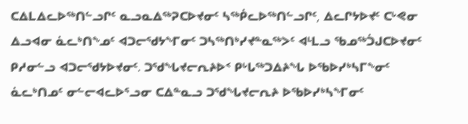ᑕᐃᒪᐃᓚᐅᖅᑎᓪᓗᒋᑦ ᓇᓗᓇᐃᖅᕈᑕᐅᔪᓂᑦ ᓴᖅᑮᓚᐅᖅᑎᓪᓗᒋᑦ, ᐃᓚᒋᔭᐅᔪᑦ ᑕᒡᕙᓂ ᐃᓗᐊᓂ ᓈᓚᒃᑎᖕᓄᑦ ᐊᑐᓕᖁᔭᖕᒥᓂᑦ ᑐᓴᖅᑎᒃᓯᔪᓐᓇᖅᐳᑦ ᐊᒻᒪᓗ ᖃᓄᖅᑑᒍᑕᐅᔪᓂᑦ ᑭᓱᓂᓪᓗ ᐊᑐᓕᖁᔭᐅᔪᓂᑦ. ᑐᖁᖓᔪᓕᕆᔨᐅᑉ ᑭᒡᒐᖅᑐᐃᔨᖓ ᐅᖃᐅᓯᒃᓴᒥᖕᓂᑦ ᓈᓚᒃᑎᓄᑦ ᓂᓪᓕᐊᓚᐅᕐᓗᓂ ᑕᐃᓐᓇᓗ ᑐᖁᖓᔪᓕᕆᔨ ᐅᖃᐅᓯᒃᓴᖕᒥᓂᑦ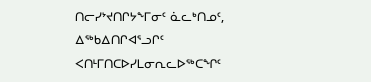ᑎᓕᓯᔾᔪᑎᒋᔭᖕᒥᓂᑦ ᓈᓚᒃᑎᓄᑦ, ᐃᖅᑲᐃᑎᒋᐊᕐᓗᒋᑦ ᐸᑎᒻᒥᑎᑕᐅᓯᒪᓂᕆᓚᐅᖅᑕᖏᑦ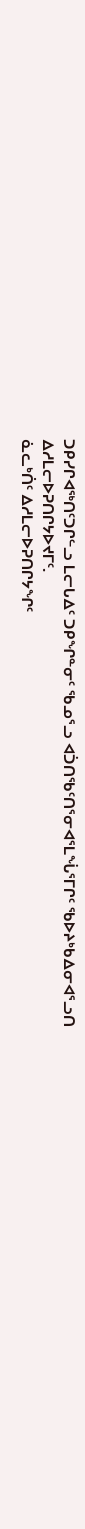ᑐᑭᓯᒋᐊᖅᑎᑦᑐᒋᓪᓗ ᒪᓕᒐᐃᑦ ᑐᑭᖏᓐᓂᑦ ᖃᓄᕐᓗ ᐊᑑᑎᖃᑦᑎᕐᓂᐊᕐᒪᖔᕐᒥᒋᑦ ᖃᐅᔨᒃᑲᐃᓂᐊᕐᓗᑎ ᐃᓱᒪᓕᐅᕈᑎᒋᔭᐅᔪᒥᑦ.
ᓈᓚᒃᑏᑦ ᐃᓱᒪᓕᐅᕈᑎᒋᔭᖏᑦ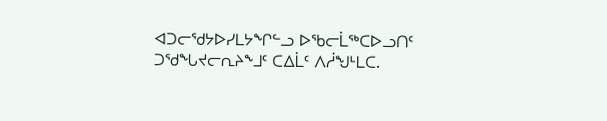ᐊᑐᓕᖁᔭᐅᓯᒪᔭᖏᓪᓗ ᐅᖃᓕᒫᖅᑕᐅᓗᑎᑦ ᑐᖁᖓᔪᓕᕆᔨᖕᒧᑦ ᑕᐃᒫᑦ ᐱᓲᖑᒻᒪᑕ.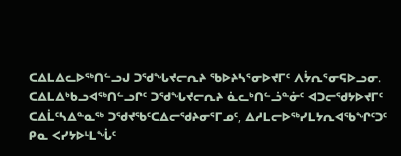ᑕᐃᒪᐃᓚᐅᖅᑎᓪᓗᒍ ᑐᖁᖓᔪᓕᕆᔨ ᖃᐅᔨᓴᕐᓂᐅᔪᒥᑦ ᐱᔮᕆᕐᓂᕋᐅᓗᓂ.
ᑕᐃᒪᐃᒃᑲᓗᐊᖅᑎᓪᓗᒋᑦ ᑐᖁᖓᔪᓕᕆᔨ ᓈᓚᒃᑎᓪᓘᓐᓃᑦ ᐊᑐᓕᖁᔭᐅᔪᒥᑦ ᑕᐃᒫᑦᓴᐃᓐᓇᖅ ᑐᖁᔪᖃᑦᑕᐃᓕᖁᔨᓂᕐᒥᓄᑦ, ᐃᓱᒪᓕᐅᖅᓯᒪᔭᕆᐊᖃᖏᑦᑐᑦ ᑭᓇ ᐸᓯᔭᐅᒻᒪᖔᑦ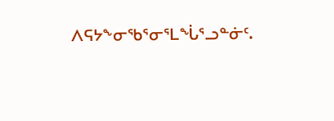ᐱᕋᔭᖕᓂᖃᕐᓂᕐᒪᖔᕐᓗᓐᓃᑦ.